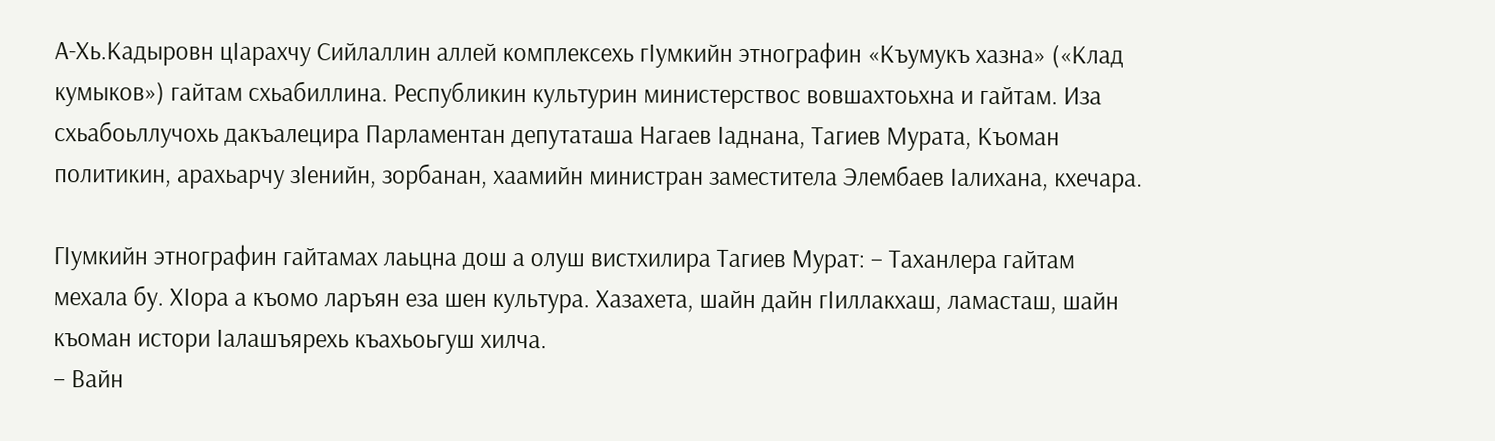А-Хь.Кадыровн цIарахчу Сийлаллин аллей комплексехь гIумкийн этнографин «Къумукъ хазна» («Клад кумыков») гайтам схьабиллина. Республикин культурин министерствос вовшахтоьхна и гайтам. Иза схьабоьллучохь дакъалецира Парламентан депутаташа Нагаев Iаднана, Тагиев Мурата, Къоман политикин, арахьарчу зIенийн, зорбанан, хаамийн министран заместитела Элембаев Iалихана, кхечара.

ГIумкийн этнографин гайтамах лаьцна дош а олуш вистхилира Тагиев Мурат: – Таханлера гайтам мехала бу. ХIора а къомо ларъян еза шен культура. Хазахета, шайн дайн гIиллакхаш, ламасташ, шайн къоман истори Iалашъярехь къахьоьгуш хилча.
– Вайн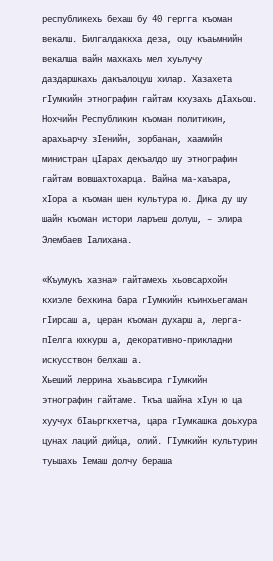республикехь бехаш бу 40 гергга къоман векалш. Билгалдаккха деза, оцу къаьмнийн векалша вайн махкахь мел хуьлучу даздаршкахь дакъалоцуш хилар. Хазахета гIумкийн этнографин гайтам кхузахь дIахьош. Нохчийн Республикин къоман политикин, арахьарчу зIенийн, зорбанан, хаамийн министран цIарах декъалдо шу этнографин гайтам вовшахтохарца. Вайна ма-хаъара, хIора а къоман шен культура ю. Дика ду шу шайн къоман истори ларъеш долуш, – элира Элембаев Iалихана.

«Къумукъ хазна» гайтамехь хьовсархойн кхиэле бехкина бара гIумкийн къинхьегаман гIирсаш а, церан къоман духарш а, лерга-пIелга юхкурш а, декоративно-прикладни искусствон белхаш а.
Хьеший леррина хьаьвсира гIумкийн этнографин гайтаме. Ткъа шайна хIун ю ца хуучух бIаьргкхетча, цара гIумкашка доьхура цунах лаций дийца, олий. ГIумкийн культурин туьшахь Iемаш долчу бераша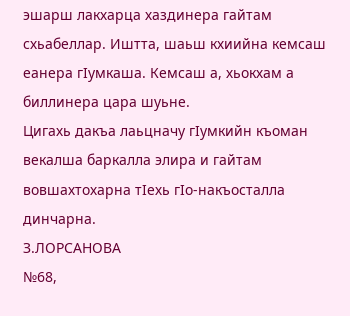эшарш лакхарца хаздинера гайтам схьабеллар. Иштта, шаьш кхиийна кемсаш еанера гIумкаша. Кемсаш а, хьокхам а биллинера цара шуьне.
Цигахь дакъа лаьцначу гIумкийн къоман векалша баркалла элира и гайтам вовшахтохарна тIехь гIо-накъосталла динчарна.
З.ЛОРСАНОВА
№68,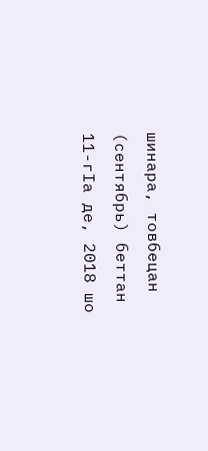шинара, товбецан (сентябрь) беттан 11-гIа де, 2018 шо